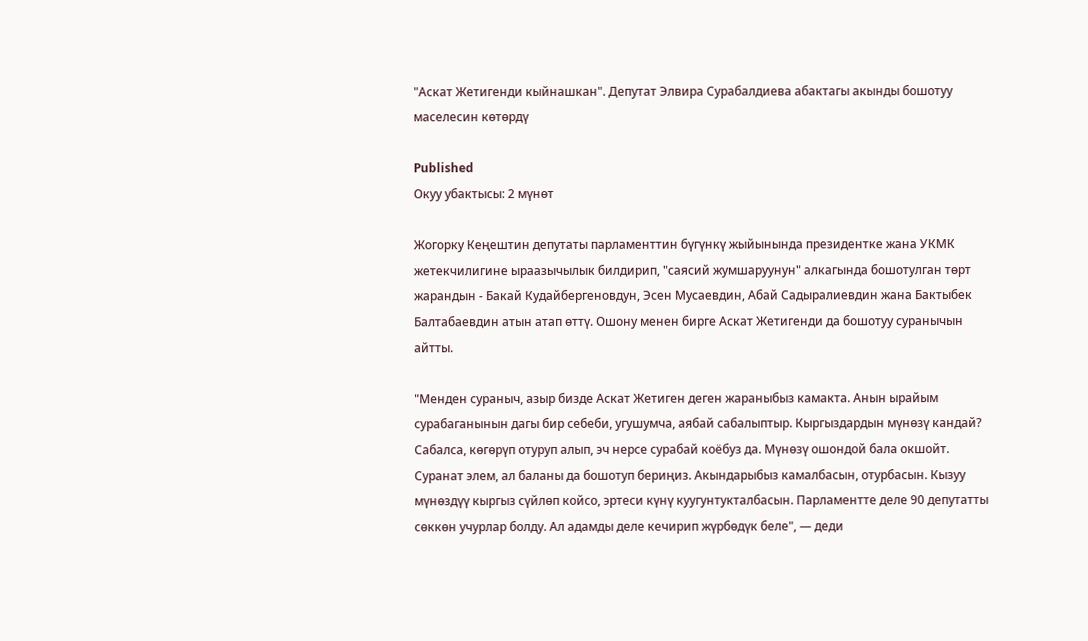"Аскат Жетигенди кыйнашкан". Депутат Элвира Сурабалдиева абактагы акынды бошотуу маселесин көтөрдү

Published
Окуу убактысы: 2 мүнөт

Жогорку Кеңештин депутаты парламенттин бүгүнкү жыйынында президентке жана УКМК жетекчилигине ыраазычылык билдирип, "саясий жумшаруунун" алкагында бошотулган төрт жарандын - Бакай Кудайбергеновдун, Эсен Мусаевдин, Абай Садыралиевдин жана Бактыбек Балтабаевдин атын атап өттү. Ошону менен бирге Аскат Жетигенди да бошотуу суранычын айтты.

"Менден сураныч, азыр бизде Аскат Жетиген деген жараныбыз камакта. Анын ырайым сурабаганынын дагы бир себеби, угушумча, аябай сабалыптыр. Кыргыздардын мүнөзү кандай? Сабалса, көгөрүп отуруп алып, эч нерсе сурабай коёбуз да. Мүнөзү ошондой бала окшойт. Суранат элем, ал баланы да бошотуп бериңиз. Акындарыбыз камалбасын, отурбасын. Кызуу мүнөздүү кыргыз сүйлөп койсо, эртеси күнү куугунтукталбасын. Парламентте деле 90 депутатты сөккөн учурлар болду. Ал адамды деле кечирип жүрбөдүк беле", — деди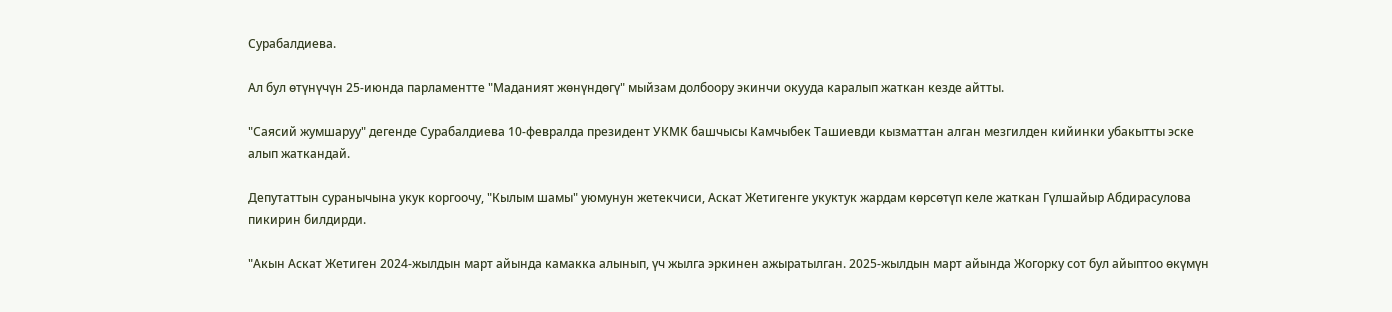Сурабалдиева.

Ал бул өтүнүчүн 25-июнда парламентте "Маданият жөнүндөгү" мыйзам долбоору экинчи окууда каралып жаткан кезде айтты.

"Саясий жумшаруу" дегенде Сурабалдиева 10-февралда президент УКМК башчысы Камчыбек Ташиевди кызматтан алган мезгилден кийинки убакытты эске алып жаткандай.

Депутаттын суранычына укук коргоочу, "Кылым шамы" уюмунун жетекчиси, Аскат Жетигенге укуктук жардам көрсөтүп келе жаткан Гүлшайыр Абдирасулова пикирин билдирди.

"Акын Аскат Жетиген 2024-жылдын март айында камакка алынып, үч жылга эркинен ажыратылган. 2025-жылдын март айында Жогорку сот бул айыптоо өкүмүн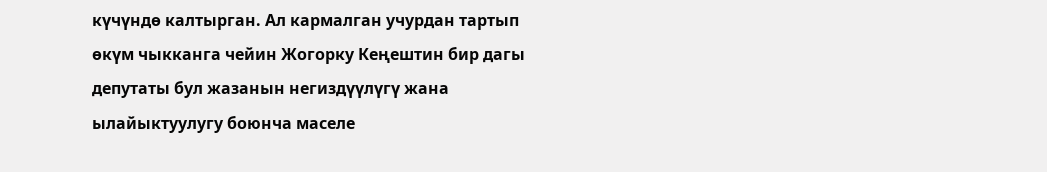күчүндө калтырган. Ал кармалган учурдан тартып өкүм чыкканга чейин Жогорку Кеңештин бир дагы депутаты бул жазанын негиздүүлүгү жана ылайыктуулугу боюнча маселе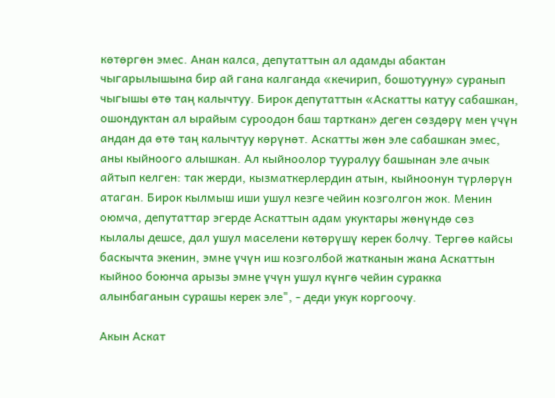көтөргөн эмес. Анан калса, депутаттын ал адамды абактан чыгарылышына бир ай гана калганда «кечирип, бошотууну» суранып чыгышы өтө таң калычтуу. Бирок депутаттын «Аскатты катуу сабашкан, ошондуктан ал ырайым суроодон баш тарткан» деген сөздөрү мен үчүн андан да өтө таң калычтуу көрүнөт. Аскатты жөн эле сабашкан эмес, аны кыйноого алышкан. Ал кыйноолор тууралуу башынан эле ачык айтып келген: так жерди, кызматкерлердин атын, кыйноонун түрлөрүн атаган. Бирок кылмыш иши ушул кезге чейин козголгон жок. Менин оюмча, депутаттар эгерде Аскаттын адам укуктары жөнүндө сөз кылалы дешсе, дал ушул маселени көтөрүшү керек болчу. Тергөө кайсы баскычта экенин, эмне үчүн иш козголбой жатканын жана Аскаттын кыйноо боюнча арызы эмне үчүн ушул күнгө чейин суракка алынбаганын сурашы керек эле", - деди укук коргоочу.

Акын Аскат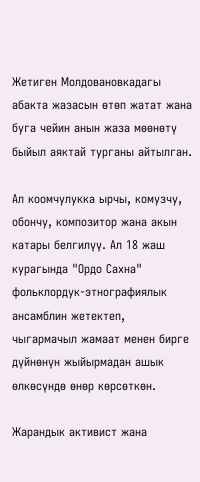Жетиген Молдовановкадагы абакта жазасын өтөп жатат жана буга чейин анын жаза мөөнөтү быйыл аяктай турганы айтылган.

Ал коомчулукка ырчы, комузчу, обончу, композитор жана акын катары белгилүү. Ал 18 жаш курагында "Ордо Сахна" фольклордук-этнографиялык ансамблин жетектеп, чыгармачыл жамаат менен бирге дүйнөнүн жыйырмадан ашык өлкөсүндө өнөр көрсөткөн.

Жарандык активист жана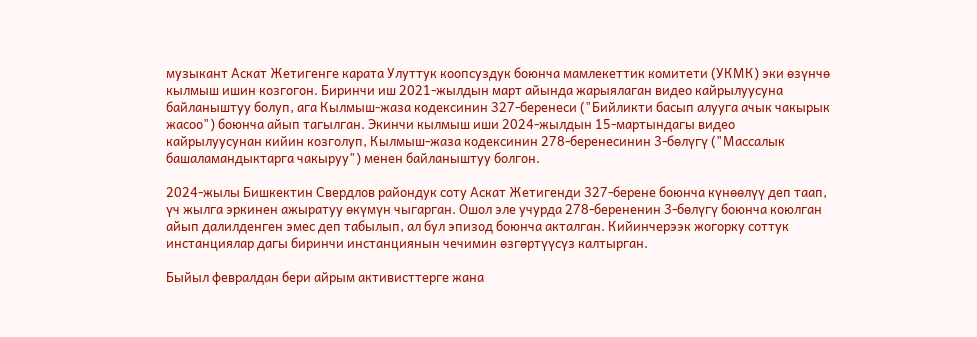музыкант Аскат Жетигенге карата Улуттук коопсуздук боюнча мамлекеттик комитети (УКМК) эки өзүнчө кылмыш ишин козгогон. Биринчи иш 2021-жылдын март айында жарыялаган видео кайрылуусуна байланыштуу болуп, ага Кылмыш-жаза кодексинин 327-беренеси ("Бийликти басып алууга ачык чакырык жасоо") боюнча айып тагылган. Экинчи кылмыш иши 2024-жылдын 15-мартындагы видео кайрылуусунан кийин козголуп, Кылмыш-жаза кодексинин 278-беренесинин 3-бөлүгү ("Массалык башаламандыктарга чакыруу") менен байланыштуу болгон.

2024-жылы Бишкектин Свердлов райондук соту Аскат Жетигенди 327-берене боюнча күнөөлүү деп таап, үч жылга эркинен ажыратуу өкүмүн чыгарган. Ошол эле учурда 278-берененин 3-бөлүгү боюнча коюлган айып далилденген эмес деп табылып, ал бул эпизод боюнча акталган. Кийинчерээк жогорку соттук инстанциялар дагы биринчи инстанциянын чечимин өзгөртүүсүз калтырган.

Быйыл февралдан бери айрым активисттерге жана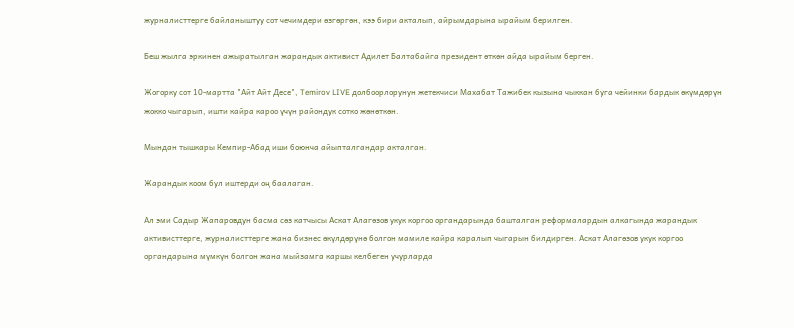журналисттерге байланыштуу сот чечимдери өзгөргөн, кээ бири акталып, айрымдарына ырайым берилген.

Беш жылга эркинен ажыратылган жарандык активист Адилет Балтабайга президент өткөн айда ырайым берген.

Жогорку сот 10-мартта "Айт Айт Десе", Temirov LIVE долбоорлорунун жетекчиси Махабат Тажибек кызына чыккан буга чейинки бардык өкүмдөрүн жокко чыгарып, ишти кайра кароо үчүн райондук сотко жөнөткөн.

Мындан тышкары Кемпир-Абад иши боюнча айыпталгандар акталган.

Жарандык коом бул иштерди оң баалаган.

Ал эми Садыр Жапаровдун басма сөз катчысы Аскат Алагөзов укук коргоо органдарында башталган реформалардын алкагында жарандык активисттерге, журналисттерге жана бизнес өкүлдөрүнө болгон мамиле кайра каралып чыгарын билдирген. Аскат Алагөзов укук коргоо органдарына мүмкүн болгон жана мыйзамга каршы келбеген учурларда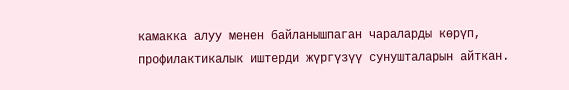камакка алуу менен байланышпаган чараларды көрүп, профилактикалык иштерди жүргүзүү сунушталарын айткан.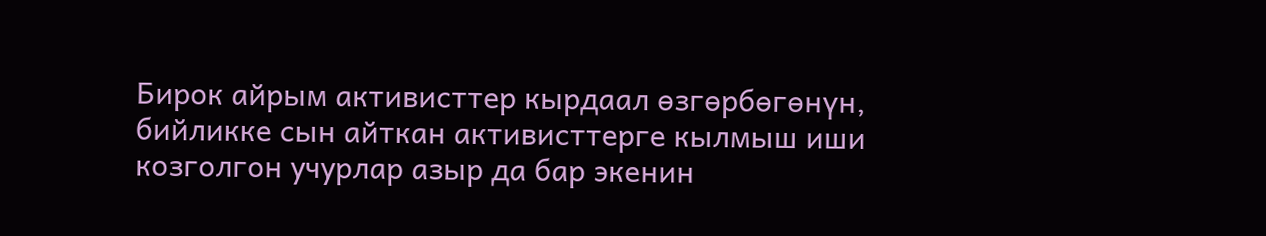Бирок айрым активисттер кырдаал өзгөрбөгөнүн, бийликке сын айткан активисттерге кылмыш иши козголгон учурлар азыр да бар экенин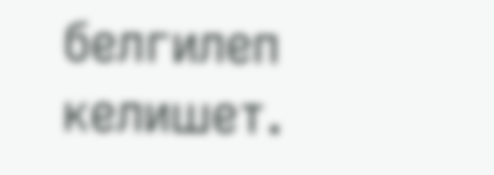белгилеп келишет.